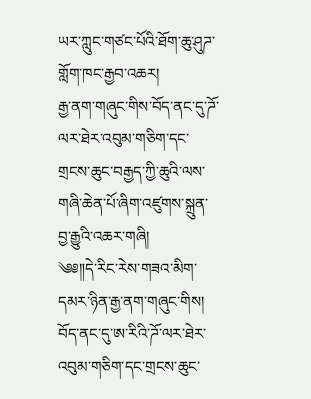ཡར་ཀླུང་གཙང་པོའི་ཐོག་ཆུ་ཤུཌ་གློག་ཁང་རྒྱབ་འཆར།
རྒྱ་ནག་གཞུང་གིས་བོད་ནང་དུ་ཌོ་ལར་ཐེར་འབུམ་གཅིག་དང་གྲངས་ཆུང་བརྒྱད་ཀྱི་ཆུའི་ལས་གཞི་ཆེན་པོ་ཞིག་འཛུགས་སྐྲུན་བྱ་རྒྱུའི་འཆར་གཞི།
༄༅༎དེ་རིང་རེས་གཟའ་མིག་དམར་ཉིན་རྒྱ་ནག་གཞུང་གིས། བོད་ནང་དུ་ཨ་རིའི་ཌོ་ལར་ཐེར་འབུམ་གཅིག་དང་གྲངས་ཆུང་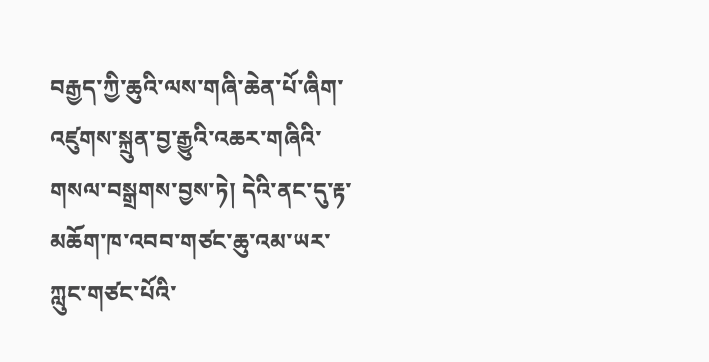བརྒྱད་ཀྱི་ཆུའི་ལས་གཞི་ཆེན་པོ་ཞིག་འཛུགས་སྐྲུན་བྱ་རྒྱུའི་འཆར་གཞིའི་གསལ་བསྒྲགས་བྱས་ཏེ། དེའི་ནང་དུ་རྟ་མཆོག་ཁ་འབབ་གཙང་ཆུ་འམ་ཡར་ཀླུང་གཙང་པོའི་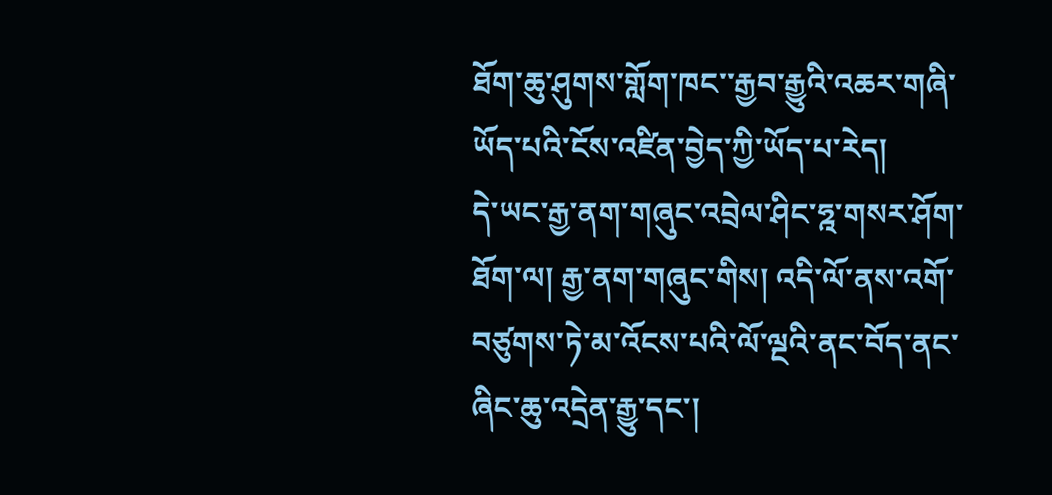ཐོག་ཆུ་ཤུགས་གློག་ཁང་་རྒྱབ་རྒྱུའི་འཆར་གཞི་ཡོད་པའི་ངོས་འཛིན་བྱེད་ཀྱི་ཡོད་པ་རེད།
དེ་ཡང་རྒྱ་ནག་གཞུང་འབྲེལ་ཤིང་ཧྰ་གསར་ཤོག་ཐོག་ལ། རྒྱ་ནག་གཞུང་གིས། འདི་ལོ་ནས་འགོ་བཙུགས་ཏེ་མ་འོངས་པའི་ལོ་ལྔའི་ནང་བོད་ནང་ཞིང་ཆུ་འདྲེན་རྒྱུ་དང་།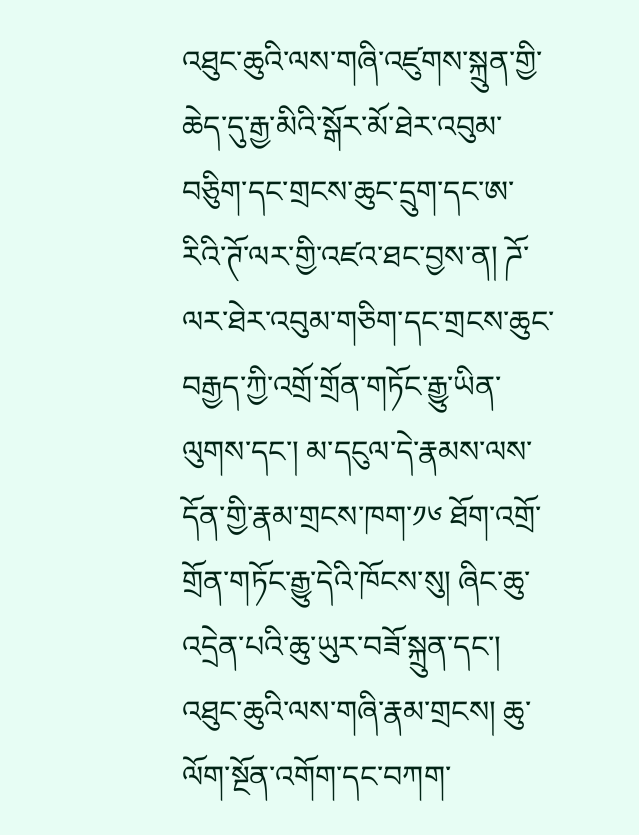འཐུང་ཆུའི་ལས་གཞི་འཛུགས་སྐྲུན་གྱི་ཆེད་དུ་རྒྱ་མིའི་སྒོར་མོ་ཐེར་འབུམ་བཅིུག་དང་གྲངས་ཆུང་དྲུག་དང་ཨ་རིའི་ཊོ་ལར་གྱི་འཛའ་ཐང་བྱས་ན། ཌོ་ལར་ཐེར་འབུམ་གཅིག་དང་གྲངས་ཆུང་བརྒྱད་ཀྱི་འགྲོ་གྲོན་གཏོང་རྒྱུ་ཡིན་ལུགས་དང་། མ་དངུལ་དེ་རྣམས་ལས་དོན་གྱི་རྣམ་གྲངས་ཁག་༡༦ ཐོག་འགྲོ་གྲོན་གཏོང་རྒྱུ་དེའི་ཁོངས་སུ། ཞིང་ཆུ་འདྲེན་པའི་ཆུ་ཡུར་བཟོ་སྐྲུན་དང་། འཐུང་ཆུའི་ལས་གཞི་རྣམ་གྲངས། ཆུ་ལོག་སྔོན་འགོག་དང་བཀག་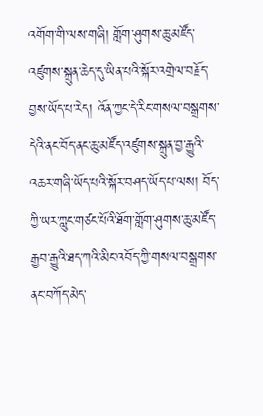འགོག་གི་ལས་གཞི། གློག་ཤུགས་ཆུ་མཛོད་འཛུགས་སྐྲུན་ཆེད་དུ་ཡིན་པའི་སྐོར་འགྲེལ་བརྗོད་བྱས་ཡོད་པ་རེད། འོན་ཀྱང་དེ་རིང་གསལ་བསྒྲགས་དེའི་ནང་བོད་ནང་ཆུ་མཛོད་འཛུགས་སྐྲུན་བྱ་རྒྱུའི་འཆར་གཞི་ཡོད་པའི་སྐོར་བཤད་ཡོད་པ་ལས། བོད་ཀྱི་ཡར་ཀླུང་གཙང་པོའི་ཐོག་གློག་ཤུགས་ཆུ་མཛོད་རྒྱབ་རྒྱུའི་ཐད་ཀའི་མིང་འབོད་ཀྱི་གསལ་བསྒྲགས་ནང་བཀོད་མེད་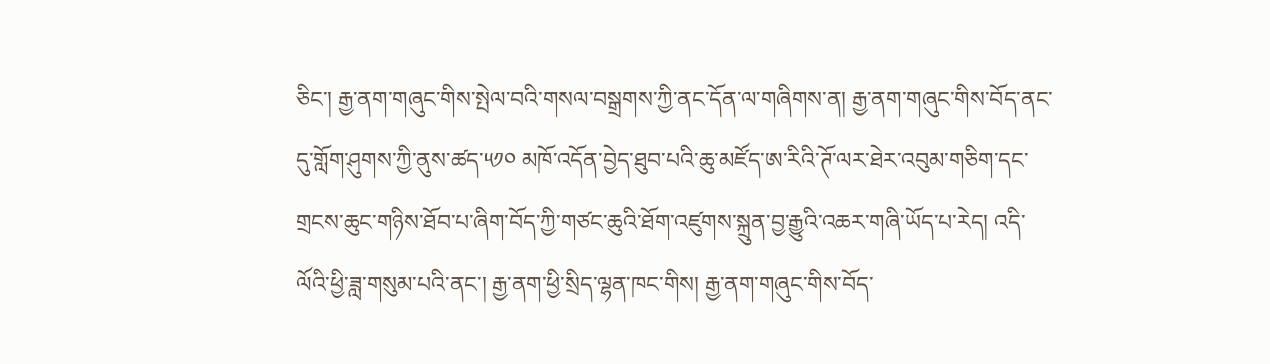ཅིང་། རྒྱ་ནག་གཞུང་གིས་སྤེལ་བའི་གསལ་བསྒྲགས་ཀྱི་ནང་དོན་ལ་གཞིགས་ན། རྒྱ་ནག་གཞུང་གིས་བོད་ནང་དུ་གློག་ཤུགས་ཀྱི་ནུས་ཚད་༥༡༠ མཁོ་འདོན་བྱེད་ཐུབ་པའི་ཆུ་མཛོད་ཨ་རིའི་ཊོ་ལར་ཐེར་འབུམ་གཅིག་དང་གྲངས་ཆུང་གཉིས་ཐོབ་པ་ཞིག་བོད་ཀྱི་གཙང་ཆུའི་ཐོག་འཛུགས་སྐྲུན་བྱ་རྒྱུའི་འཆར་གཞི་ཡོད་པ་རེད། འདི་ལོའི་ཕྱི་ཟླ་གསུམ་པའི་ནང་། རྒྱ་ནག་ཕྱི་སྲིད་ལྷན་ཁང་གིས། རྒྱ་ནག་གཞུང་གིས་བོད་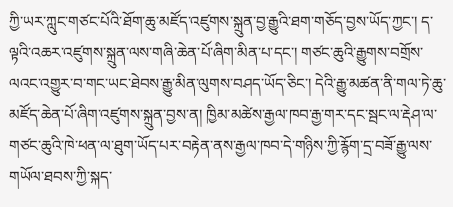ཀྱི་ཡར་ཀླུང་གཙང་པོའི་ཐོག་ཆུ་མཛོད་འཛུགས་སྐྲུན་བྱ་རྒྱུའི་ཐག་གཅོད་བྱས་ཡོད་ཀྱང་། ད་ལྟའི་འཆར་འཛུགས་སྐྲུན་ལས་གཞི་ཆེན་པོ་ཞིག་མིན་པ་དང་། གཙང་ཆུའི་རྒྱུགས་བགྲོས་ལའང་འགྱུར་བ་གང་ཡང་ཐེབས་རྒྱུ་མིན་ལུགས་བཤད་ཡོད་ཅིང་། དེའི་རྒྱུ་མཚན་ནི་གལ་ཏེ་ཆུ་མཛོད་ཆེན་པོ་ཞིག་འཛུགས་སྐྲུན་བྱས་ན། ཁྱིམ་མཚེས་རྒྱལ་ཁབ་རྒྱ་གར་དང་སྦང་ལ་རྡེཤ་ལ་གཙང་ཆུའི་ཁེ་ཕན་ལ་ཐུག་ཡོད་པར་བརྟེན་ནས་རྒྱལ་ཁབ་དེ་གཉིས་ཀྱི་རྙོག་དྲ་བཟོ་རྒྱུ་ལས་གཡོལ་ཐབས་ཀྱི་སྐད་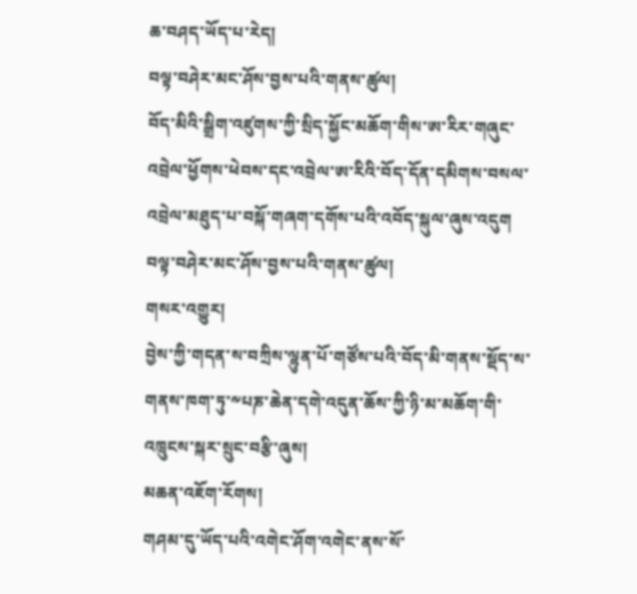ཆ་བཤད་ཡོད་པ་རེད།
བལྟ་བཤེར་མང་ཤོས་བྱས་པའི་གནས་ཚུལ།
བོད་མིའི་སྒྲིག་འཛུགས་ཀྱི་སྲིད་སྐྱོང་མཆོག་གིས་ཨ་རིར་གཞུང་འབྲེལ་ཕྱོགས་ཕེབས་དང་འབྲེལ་ཨ་རིའི་བོད་དོན་དམིགས་བསལ་འབྲེལ་མཐུད་པ་བསྐོ་གཞག་དགོས་པའི་འབོད་སྐུལ་ཞུས་འདུག
བལྟ་བཤེར་མང་ཤོས་བྱས་པའི་གནས་ཚུལ།
གསར་འགྱུར།
བྱེས་ཀྱི་གདན་ས་བཀྲིས་ལྷུན་པོ་གཙོས་པའི་བོད་མི་གནས་སྡོད་ས་གནས་ཁག་ཏུ་༸པཎ་ཆེན་དགེ་འདུན་ཆོས་ཀྱི་ཉི་མ་མཆོག་གི་འཁྲུངས་སྐར་སྲུང་བརྩི་ཞུས།
མཆན་འཇོག་རོགས།
གཤམ་དུ་ཡོད་པའི་འགེང་ཤོག་འགེང་ནས་སོ་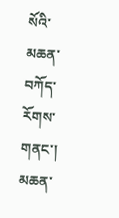སོའི་མཆན་བཀོད་རོགས་གནང་། མཆན་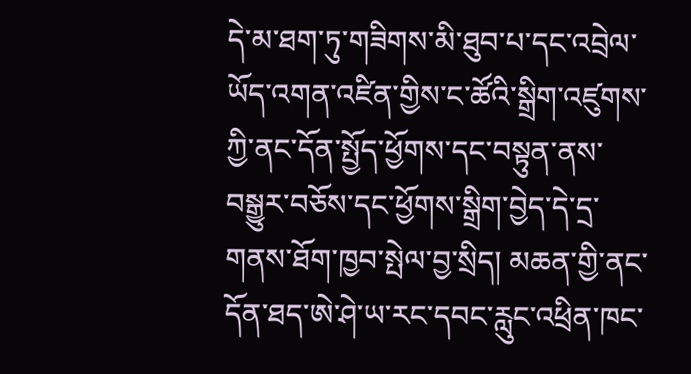དེ་མ་ཐག་ཏུ་གཟིགས་མི་ཐུབ་པ་དང་འབྲེལ་ཡོད་འགན་འཛིན་གྱིས་ང་ཚོའི་སྒྲིག་འཛུགས་ཀྱི་ནང་དོན་སྤྱོད་ཕྱོགས་དང་བསྟུན་ནས་བསྒྱུར་བཅོས་དང་ཕྱོགས་སྒྲིག་བྱེད་དེ་དྲ་གནས་ཐོག་ཁྱབ་སྤེལ་བྱ་སྲིད། མཆན་གྱི་ནང་དོན་ཐད་ཨེ་ཤེ་ཡ་རང་དབང་རླུང་འཕྲིན་ཁང་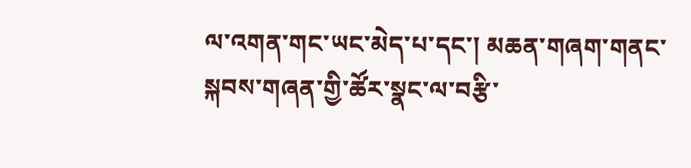ལ་འགན་གང་ཡང་མེད་པ་དང་། མཆན་གཞག་གནང་སྐབས་གཞན་གྱི་ཚོར་སྣང་ལ་བརྩི་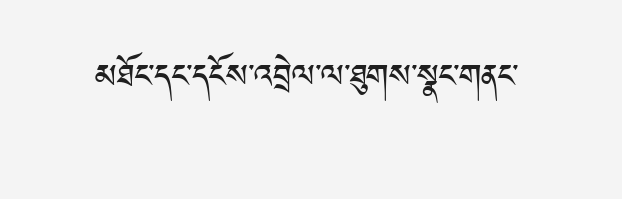མཐོང་དང་དངོས་འབྲེལ་ལ་ཐུགས་སྣང་གནང་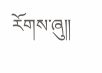རོགས་ཞུ༎